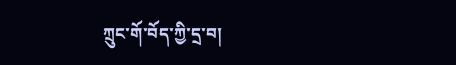ཀྲུང་གོ་བོད་ཀྱི་དྲ་བ།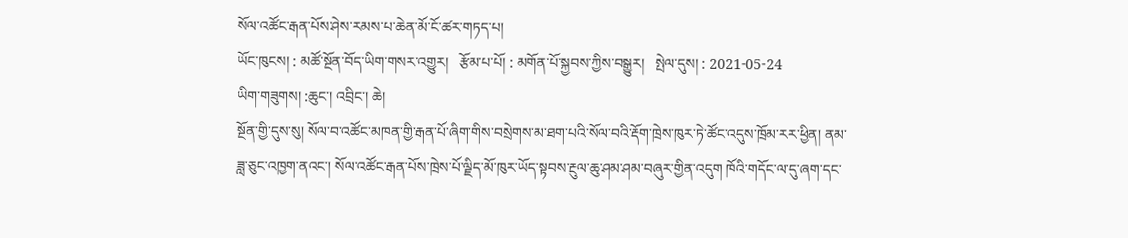སོལ་འཚོང་རྒན་པོས་ཤེས་རམས་པ་ཆེན་མོ་ངོ་ཚར་གཏད་པ།
ཡོང་ཁུངས། : མཚོ་སྔོན་བོད་ཡིག་གསར་འགྱུར།   རྩོམ་པ་པོ། : མགོན་པོ་སྐྱབས་ཀྱིས་བསྒྱུར།   སྤེལ་དུས། : 2021-05-24
ཡིག་གཟུགས། :ཆུང་། འབྲིང་། ཆེ།
སྔོན་གྱི་དུས་སུ། སོལ་བ་འཚོང་མཁན་གྱི་རྒན་པོ་ཞིག་གིས་བསྲེགས་མ་ཐག་པའི་སོལ་བའི་རྡོག་ཁྲེས་ཁུར་ཏེ་ཚོང་འདུས་ཁྲོམ་རར་ཕྱིན། ནམ་ཟླ་ཅུང་འཁྱག་ནའང་། སོལ་འཚོང་རྒན་པོས་ཁྲེས་པོ་ལྗིད་མོ་ཁུར་ཡོད་སྟབས་རྔུལ་ཆུ་ཤམ་ཤམ་བཞུར་གྱིན་འདུག ཁོའི་གདོང་ལ་དུ་ཞག་དང་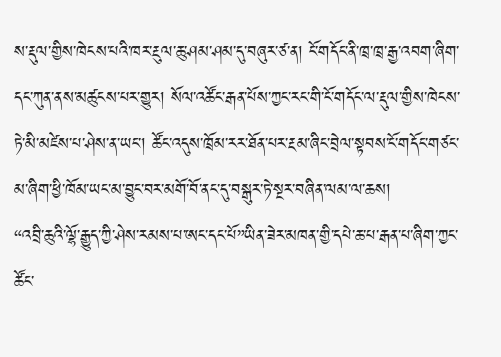ས་རྡུལ་གྱིས་ཁེངས་པའི་ཁར་རྔུལ་ཆུ་ཤམ་ཤམ་དུ་བཞུར་ཙ་ན། ངོ་གདོང་ནི་ཁྲ་ཁྲ་རྒྱ་འབག་ཞིག་དང་ཀུན་ནས་མཚུངས་པར་གྱུར། སོལ་འཚོང་རྒན་པོས་ཀྱང་རང་གི་ངོ་གདོང་ལ་རྡུལ་གྱིས་ཁེངས་ཏེ་མི་མཛེས་པ་ཤེས་ན་ཡང་། ཚོང་འདུས་ཁྲོམ་རར་ཐོན་པར་རྔམ་ཞིང་བྲེལ་སྟབས་ངོ་གདོང་གཙང་མ་ཞིག་ཕྱི་ཁོམ་ཡང་མ་བྱུང་བར་མགོ་བོ་ནང་དུ་བསྒུར་ཏེ་སྔར་བཞིན་ལམ་ལ་ཆས།
“འབྲི་ཆུའི་ལྷོ་རྒྱུད་ཀྱི་ཤེས་རམས་པ་ཨང་དང་པོ”ཡིན་ཟེར་མཁན་གྱི་དཔེ་ཆ་པ་རྒན་པ་ཞིག་ཀྱང་ཚོང་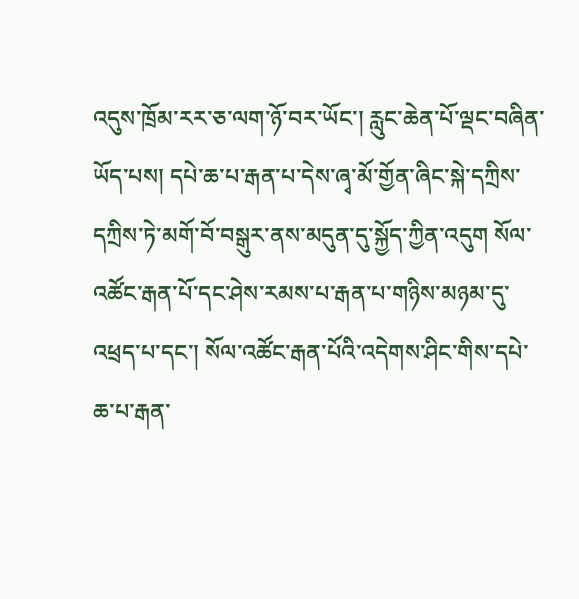འདུས་ཁྲོམ་རར་ཅ་ལག་ཉོ་བར་ཡོང་། རླུང་ཆེན་པོ་ལྡང་བཞིན་ཡོད་པས། དཔེ་ཆ་པ་རྒན་པ་དེས་ཞྭ་མོ་གྱོན་ཞིང་སྐེ་དཀྲིས་དཀྲིས་ཏེ་མགོ་བོ་བསྒུར་ནས་མདུན་དུ་སྐྱོད་ཀྱིན་འདུག སོལ་འཚོང་རྒན་པོ་དང་ཤེས་རམས་པ་རྒན་པ་གཉིས་མཉམ་དུ་འཕྲད་པ་དང་། སོལ་འཚོང་རྒན་པོའི་འདེགས་ཤིང་གིས་དཔེ་ཆ་པ་རྒན་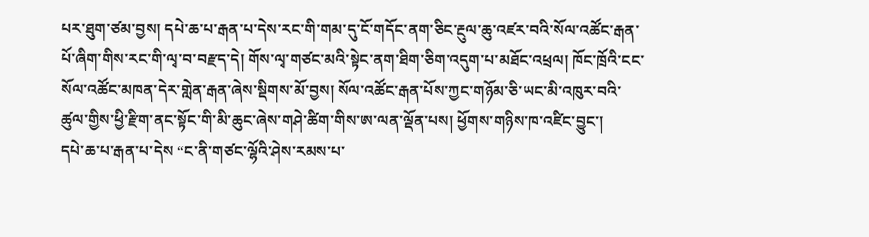པར་ཐུག་ཙམ་བྱས། དཔེ་ཆ་པ་རྒན་པ་དེས་རང་གི་གམ་དུ་ངོ་གདོང་ནག་ཅིང་རྔུལ་ཆུ་འཛར་བའི་སོལ་འཚོང་རྒན་པོ་ཞིག་གིས་རང་གི་ལྭ་བ་བརྫད་དེ། གོས་ལྭ་གཙང་མའི་སྟེང་ནག་ཐིག་ཅིག་འདུག་པ་མཐོང་འཕྲལ། ཁོང་ཁྲོའི་ངང་སོལ་འཚོང་མཁན་དེར་གླེན་རྒན་ཞེས་སྡིགས་མོ་བྱས། སོལ་འཚོང་རྒན་པོས་ཀྱང་གཉོམ་ཅི་ཡང་མི་འཁུར་བའི་ཚུལ་གྱིས་ཕྱི་རྫིག་ནང་སྟོང་གི་མི་ཆུང་ཞེས་གཤེ་ཚིག་གིས་ཨ་ལན་ལྡོན་པས། ཕྱོགས་གཉིས་ཁ་འཛིང་བྱུང་།
དཔེ་ཆ་པ་རྒན་པ་དེས “ང་ནི་གཙང་ལྷོའི་ཤེས་རམས་པ་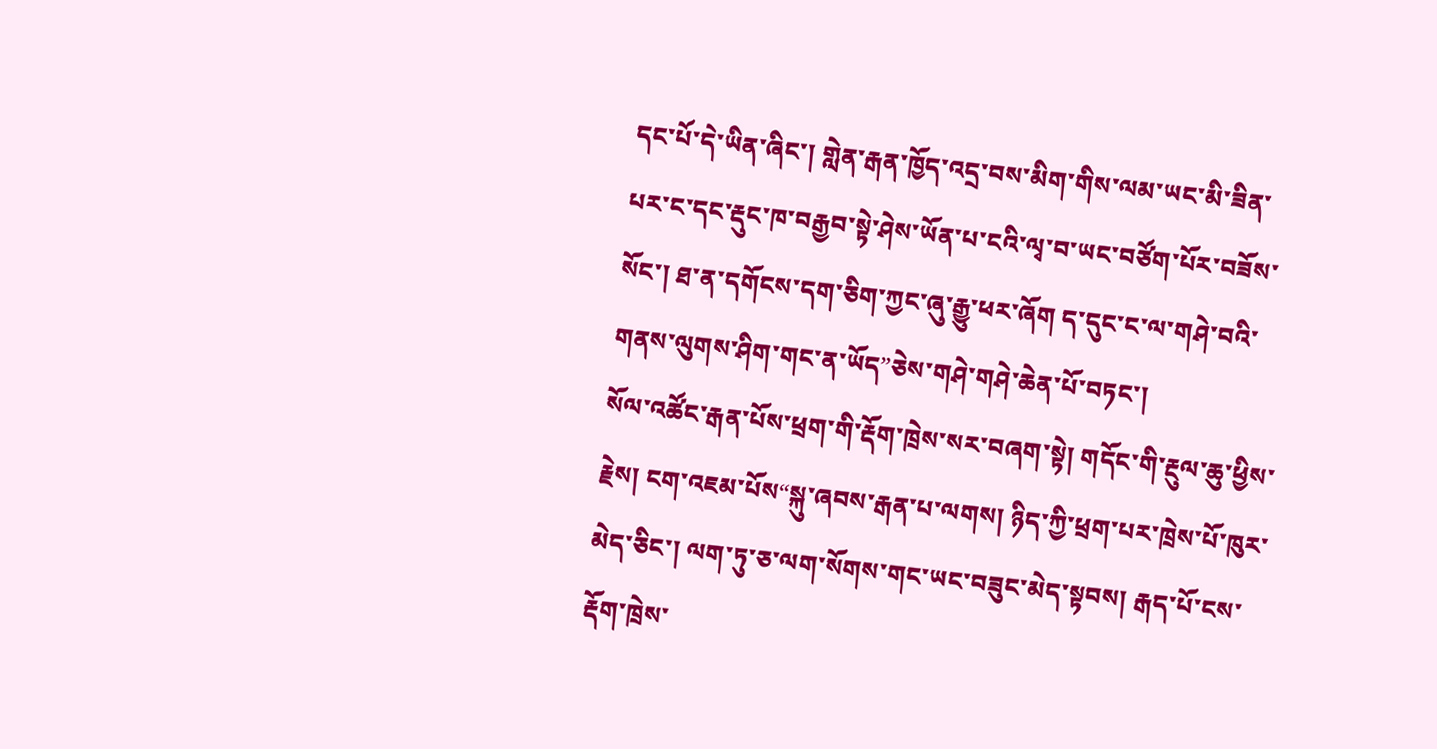དང་པོ་དེ་ཡིན་ཞིང་། གླེན་རྒན་ཁྱོད་འདྲ་བས་མིག་གིས་ལམ་ཡང་མི་ཟིན་པར་ང་དང་རྡུང་ཁ་བརྒྱབ་སྟེ་ཤེས་ཡོན་པ་ངའི་ལྭ་བ་ཡང་བཙོག་པོར་བཟོས་སོང་། ཐ་ན་དགོངས་དག་ཅིག་ཀྱང་ཞུ་རྒྱུ་ཕར་ཞོག ད་དུང་ང་ལ་གཤེ་བའི་གནས་ལུགས་ཤིག་གང་ན་ཡོད”ཅེས་གཤེ་གཤེ་ཆེན་པོ་བཏང་།
སོལ་འཚོང་རྒན་པོས་ཕྲག་གི་རྡོག་ཁྲེས་སར་བཞག་སྟེ། གདོང་གི་རྔུལ་ཆུ་ཕྱིས་རྗེས། ངག་འཇམ་པོས“སྐུ་ཞབས་རྒན་པ་ལགས། ཉིད་ཀྱི་ཕྲག་པར་ཁྲེས་པོ་ཁུར་མེད་ཅིང་། ལག་ཏུ་ཅ་ལག་སོགས་གང་ཡང་བཟུང་མེད་སྟབས། རྒད་པོ་ངས་རྡོག་ཁྲེས་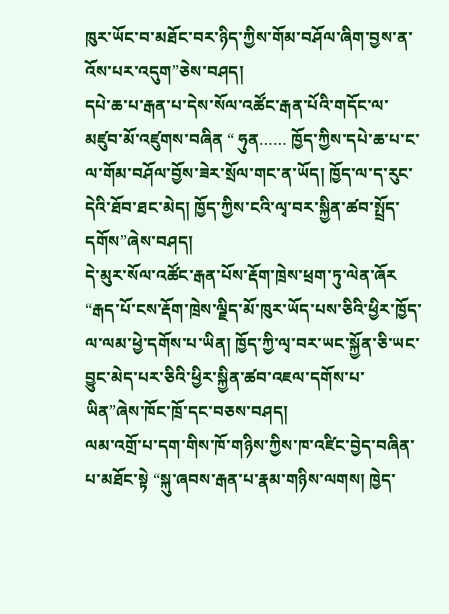ཁུར་ཡོང་བ་མཐོང་བར་ཉིད་ཀྱིས་གོམ་བཤོལ་ཞིག་བྱས་ན་འོས་པར་འདུག”ཅེས་བཤད།
དཔེ་ཆ་པ་རྒན་པ་དེས་སོལ་འཚོང་རྒན་པོའི་གདོང་ལ་མཛུབ་མོ་འཛུགས་བཞིན “ ཧུན…… ཁྱོད་ཀྱིས་དཔེ་ཆ་པ་ང་ལ་གོམ་བཤོལ་བྱོས་ཟེར་སྲོལ་གང་ན་ཡོད། ཁྱོད་ལ་ད་རུང་དེའི་ཐོབ་ཐང་མེད། ཁྱོད་ཀྱིས་ངའི་ལྭ་བར་སྐྱིན་ཚབ་སྤྲོད་དགོས”ཞེས་བཤད།
དེ་མུར་སོལ་འཚོང་རྒན་པོས་རྡོག་ཁྲེས་ཕྲག་ཏུ་ལེན་ཞོར “རྒད་པོ་ངས་རྡོག་ཁྲེས་ལྗིད་མོ་ཁུར་ཡོད་པས་ཅིའི་ཕྱིར་ཁྱོད་ལ་ལམ་ཕྱེ་དགོས་པ་ཡིན། ཁྱོད་ཀྱི་ལྭ་བར་ཡང་སྐྱོན་ཅི་ཡང་བྱུང་མེད་པར་ཅིའི་ཕྱིར་སྐྱིན་ཚབ་འཇལ་དགོས་པ་ཡིན”ཞེས་ཁོང་ཁྲོ་དང་བཅས་བཤད།
ལམ་འགྲོ་པ་དག་གིས་ཁོ་གཉིས་ཀྱིས་ཁ་འཛིང་བྱེད་བཞིན་པ་མཐོང་སྟེ “སྐུ་ཞབས་རྒན་པ་རྣམ་གཉིས་ལགས། ཁྱེད་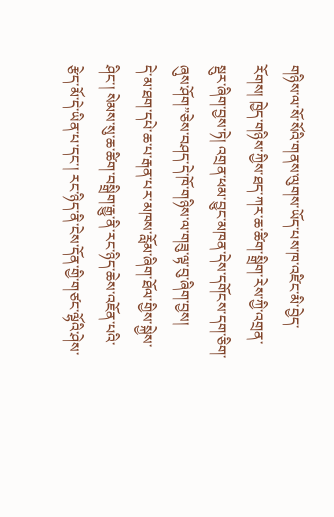གཉིས་ལ་སོ་སོའི་གནས་ལུགས་ཡོད་པས་ཁ་འཛིང་མི་བྱེད་རོགས། ཁྱེད་གཉིས་ཀྱིས་ཐད་ཀར་ཆ་ཚིག་སྒྲིག་རེས་ཀྱི་འགྲན་སྡུར་ཞིག་བྱས་ཏེ། འགྲན་ཕམ་བྱུང་མཁན་དེས་དགོངས་དག་ཅིག་ཞུས་ཤོག”ཅེས་བཤད་དེ་ཁོ་གཉིས་ལ་གཟུ་ལྟ་བུ་ཞིག་བྱས།
དེ་མ་ཐག་དཔེ་ཆ་པ་རྒན་པར་མཁས་རློམ་ཞིག་ཐོལ་གྱིས་སྐྱེས་ཤིང་། སེམས་སུ་ཆ་ཚིག་བསྒྲིག་རྒྱུ་ནི་རང་ཉིད་ཆེས་འཇོན་པའི་རྩེད་མོ་དེ་ཡིན་པ་དང་། རང་ཉིད་ནི་ངེས་དོན་གྱི་གཙང་ལྷོའི་ཤེས་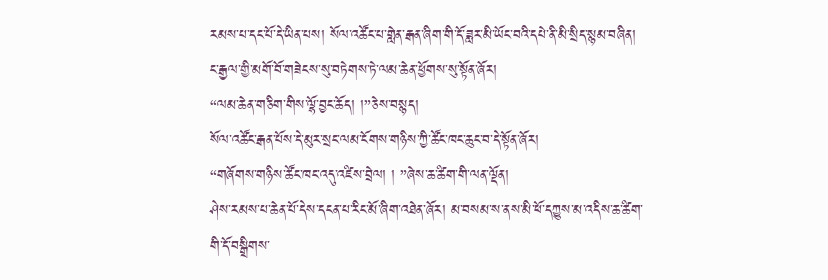རམས་པ་དང་པོ་དེ་ཡིན་པས། སོལ་འཚོང་པ་གླེན་རྒན་ཞིག་གི་དོ་ཟླར་མི་ཡོང་བའི་དཔེ་ནི་མི་སྲིད་སྙམ་བཞིན། ང་རྒྱལ་གྱི་མགོ་བོ་གཟེངས་སུ་བཏེགས་ཏེ་ལམ་ཆེན་ཕྱོགས་སུ་སྟོན་ཞོར།
“ལམ་ཆེན་གཅིག་གིས་ལྷོ་བྱང་ཆོད། །”ཅེས་བསྙད།
སོལ་འཚོང་རྒན་པོས་དེ་མུར་སྲང་ལམ་ངོགས་གཉིས་ཀྱི་ཚོང་ཁང་ཆུང་བ་དེ་སྟོན་ཞོར།
“གཞོགས་གཉིས་ཚོང་ཁང་འདུ་འཛིས་བྲེལ། ། ”ཞེས་ཆ་ཚིག་གི་ལན་ལྡོན།
ཤེས་རམས་པ་ཆེན་པོ་དེས་དངན་པ་རིང་མོ་ཞིག་འཐེན་ཞོར། མ་བསམ་ས་ནས་མི་ཕོ་དཀྱུས་མ་འདིས་ཆ་ཚིག་གི་དོ་བསྒྲིགས་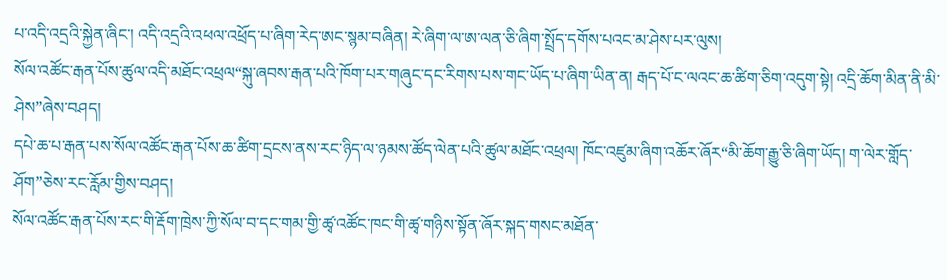པ་འདི་འདྲའི་སྐྱེན་ཞིང་། འདི་འདྲའི་འཕལ་འཕྲོད་པ་ཞིག་རེད་ཨང་སྙམ་བཞིན། རེ་ཞིག་ལ་ཨ་ལན་ཅི་ཞིག་སྤྲོད་དགོས་པའང་མ་ཤེས་པར་ལུས།
སོལ་འཚོང་རྒན་པོས་ཚུལ་འདི་མཐོང་འཕྲལ“སྐུ་ཞབས་རྒན་པའི་ཁོག་པར་གཞུང་དང་རིགས་པས་གང་ཡོད་པ་ཞིག་ཡིན་ན། རྒད་པོ་ང་ལའང་ཆ་ཚིག་ཅིག་འདུག་སྟེ། འདྲི་ཆོག་མིན་ནི་མི་ཤེས”ཞེས་བཤད།
དཔེ་ཆ་པ་རྒན་པས་སོལ་འཚོང་རྒན་པོས་ཆ་ཚིག་དྲངས་ནས་རང་ཉིད་ལ་ཉམས་ཚོད་ལེན་པའི་ཚུལ་མཐོང་འཕྲལ། ཁོང་འཛུམ་ཞིག་འཆོར་ཞོར“མི་ཆོག་རྒྱུ་ཅི་ཞིག་ཡོད། ག་ལེར་གློད་ཤོག”ཅེས་རང་རློམ་གྱིས་བཤད།
སོལ་འཚོང་རྒན་པོས་རང་གི་རྡོག་ཁྲེས་ཀྱི་སོལ་བ་དང་གམ་གྱི་ཚྭ་འཚོང་ཁང་གི་ཚྭ་གཉིས་སྟོན་ཞོར་སྐད་གསང་མཐོན་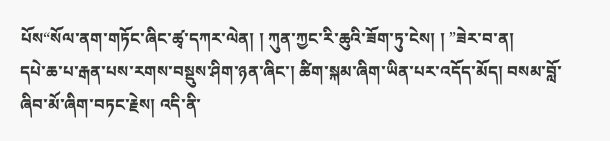པོས“སོལ་ནག་གཏོང་ཞིང་ཚྭ་དཀར་ལེན། ། ཀུན་ཀྱང་རི་ཆུའི་ཟོག་ཏུ་ངེས། ། ”ཟེར་བ་ན།
དཔེ་ཆ་པ་རྒན་པས་རགས་བསྡུས་ཤིག་ཉན་ཞིང་། ཚིག་སྐམ་ཞིག་ཡིན་པར་འདོད་མོད། བསམ་བློ་ཞིབ་མོ་ཞིག་བཏང་རྗེས། འདི་ནི་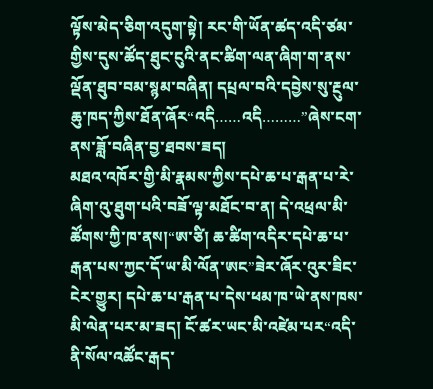ལྟོས་མེད་ཅིག་འདུག་སྟེ། རང་གི་ཡོན་ཚད་འདི་ཙམ་གྱིས་དུས་ཚོད་ཐུང་ངུའི་ནང་ཚིག་ལན་ཞིག་ག་ནས་ལྡོན་ཐུབ་བམ་སྙམ་བཞིན། དཔྲལ་བའི་དབྱེས་སུ་རྔུལ་ཆུ་ཁད་ཀྱིས་ཐོན་ཞོར“འདི……འདི………”ཞེས་ངག་ནས་ཟློ་བཞིན་བྱ་ཐབས་ཟད།
མཐའ་འཁོར་གྱི་མི་རྣམས་ཀྱིས་དཔེ་ཆ་པ་རྒན་པ་རེ་ཞིག་འུ་ཐུག་པའི་བཟོ་ལྟ་མཐོང་བ་ན། དེ་འཕྲལ་མི་ཚོགས་ཀྱི་ཁ་ནས།“ཨ་ཙི། ཆ་ཚིག་འདིར་དཔེ་ཆ་པ་རྒན་པས་ཀྱང་དོ་ཡ་མི་ལོན་ཨང”ཟེར་ཞོར་འུར་ཟིང་ངེར་གྱུར། དཔེ་ཆ་པ་རྒན་པ་དེས་ཕམ་ཁ་ཡེ་ནས་ཁས་མི་ལེན་པར་མ་ཟད། ངོ་ཚར་ཡང་མི་འཛེམ་པར“འདི་ནི་སོལ་འཚོང་རྒད་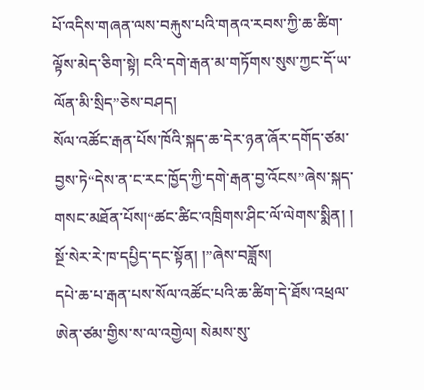པོ་འདིས་གཞན་ལས་བརྐུས་པའི་གནའ་རབས་ཀྱི་ཆ་ཚིག་ལྟོས་མེད་ཅིག་སྟེ། ངའི་དགེ་རྒན་མ་གཏོགས་སུས་ཀྱང་དོ་ཡ་ལོན་མི་སྲིད”ཅེས་བཤད།
སོལ་འཚོང་རྒན་པོས་ཁོའི་སྐད་ཆ་དེར་ཉན་ཞོར་དགོད་ཙམ་བྱས་ཏེ“དེས་ན་ང་རང་ཁྱོད་ཀྱི་དགེ་རྒན་བྱ་འོངས”ཞེས་སྐད་གསང་མཐོན་པོས།“ཚང་ཚིང་འཁྲིགས་ཤིང་ལོ་ལེགས་སྨིན། ། སྔོ་སེར་རེ་ཁ་དཔྱིད་དང་སྟོན། །”ཞེས་བཟློས།
དཔེ་ཆ་པ་རྒན་པས་སོལ་འཚོང་པའི་ཆ་ཚིག་དེ་ཐོས་འཕྲལ་ཨེན་ཙམ་གྱིས་ས་ལ་འགྱེལ། སེམས་སུ་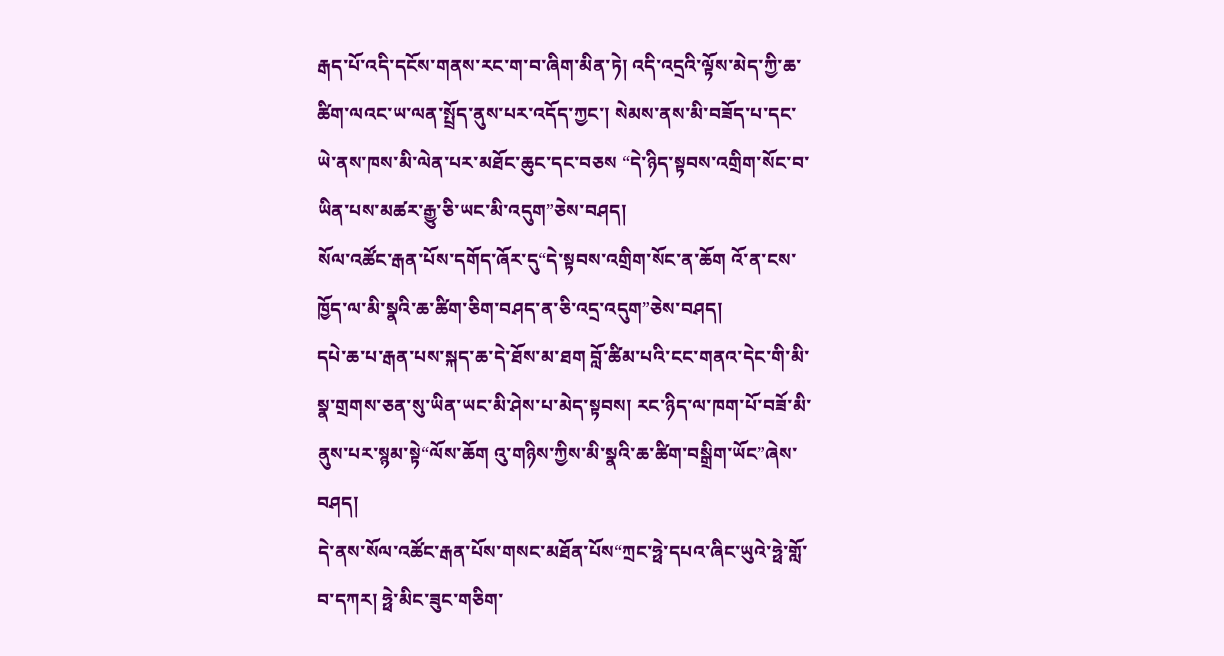རྒད་པོ་འདི་དངོས་གནས་རང་ག་བ་ཞིག་མིན་ཏེ། འདི་འདྲའི་ལྟོས་མེད་ཀྱི་ཆ་ཚིག་ལའང་ཡ་ལན་སྤྲོད་ནུས་པར་འདོད་ཀྱང་། སེམས་ནས་མི་བཟོད་པ་དང་ཡེ་ནས་ཁས་མི་ལེན་པར་མཐོང་ཆུང་དང་བཅས “དེ་ཉིད་སྟབས་འགྲིག་སོང་བ་ཡིན་པས་མཚར་རྒྱུ་ཅི་ཡང་མི་འདུག”ཅེས་བཤད།
སོལ་འཚོང་རྒན་པོས་དགོད་ཞོར་དུ“དེ་སྟབས་འགྲིག་སོང་ན་ཆོག འོ་ན་ངས་ཁྱོད་ལ་མི་སྣའི་ཆ་ཚིག་ཅིག་བཤད་ན་ཅི་འདྲ་འདུག”ཅེས་བཤད།
དཔེ་ཆ་པ་རྒན་པས་སྐད་ཆ་དེ་ཐོས་མ་ཐག བློ་ཚིམ་པའི་ངང་གནའ་དེང་གི་མི་སྣ་གྲགས་ཅན་སུ་ཡིན་ཡང་མི་ཤེས་པ་མེད་སྟབས། རང་ཉིད་ལ་ཁག་པོ་བཟོ་མི་ནུས་པར་སྙམ་སྟེ“ལོས་ཆོག འུ་གཉིས་ཀྱིས་མི་སྣའི་ཆ་ཚིག་བསྒྲིག་ཡོང”ཞེས་བཤད།
དེ་ནས་སོལ་འཚོང་རྒན་པོས་གསང་མཐོན་པོས“ཀྲང་ཧྥེ་དཔའ་ཞིང་ཡུའེ་ཧྥེ་གློ་བ་དཀར། ཧྥེ་མིང་ཟུང་གཅིག་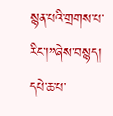སྙན་པའི་གྲགས་པ་རིང་།”ཞེས་བསྙད།
དཔེ་ཆ་པ་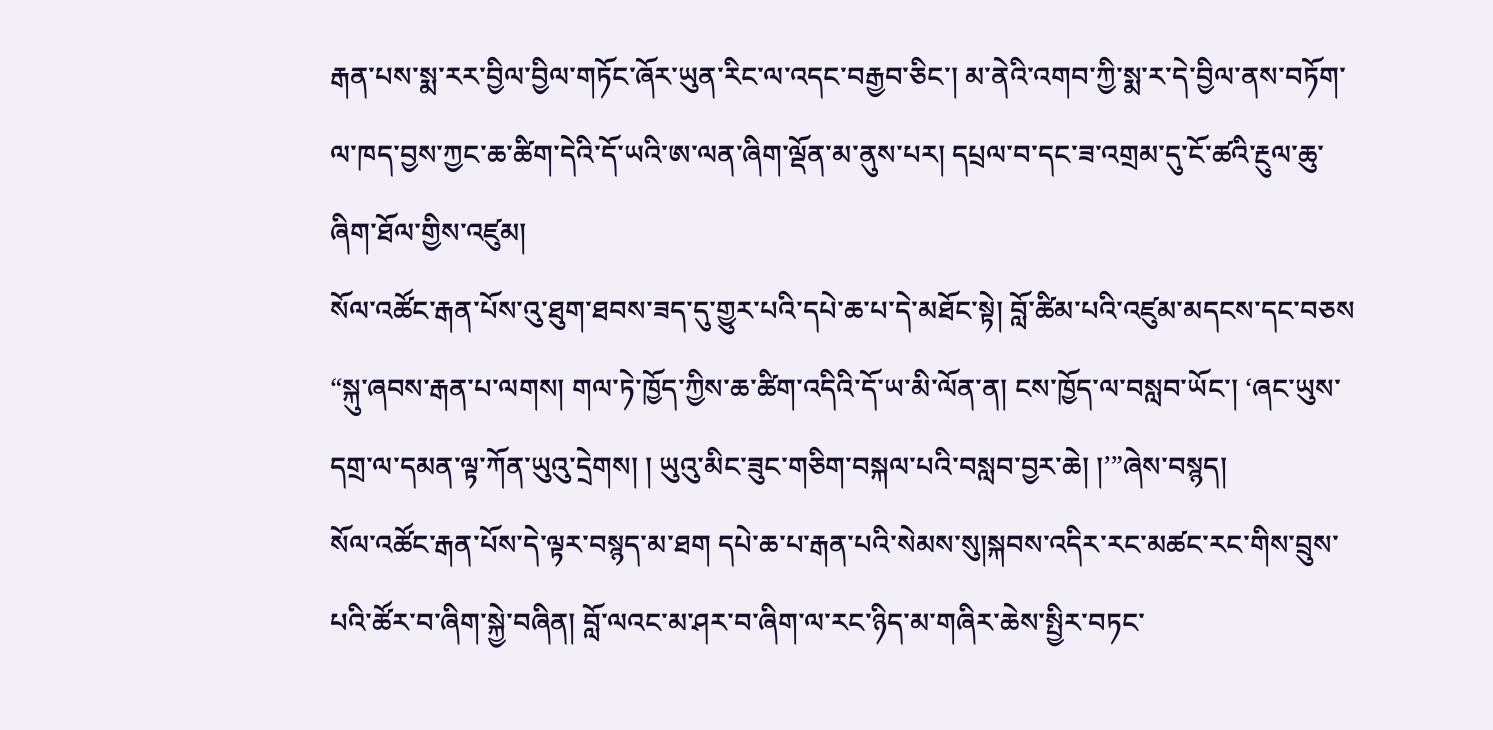རྒན་པས་སྨ་རར་བྱིལ་བྱིལ་གཏོང་ཞོར་ཡུན་རིང་ལ་འདང་བརྒྱབ་ཅིང་། མ་ནེའི་འགབ་ཀྱི་སྨ་ར་དེ་བྱིལ་ནས་བཏོག་ལ་ཁད་བྱས་ཀྱང་ཆ་ཚིག་དེའི་དོ་ཡའི་ཨ་ལན་ཞིག་ལྡོན་མ་ནུས་པར། དཔྲལ་བ་དང་ཟ་འགྲམ་དུ་ངོ་ཚའི་རྔུལ་ཆུ་ཞིག་ཐོལ་གྱིས་འཛུམ།
སོལ་འཚོང་རྒན་པོས་འུ་ཐུག་ཐབས་ཟད་དུ་གྱུར་པའི་དཔེ་ཆ་པ་དེ་མཐོང་སྟེ། བློ་ཚིམ་པའི་འཛུམ་མདངས་དང་བཅས “སྐུ་ཞབས་རྒན་པ་ལགས། གལ་ཏེ་ཁྱོད་ཀྱིས་ཆ་ཚིག་འདིའི་དོ་ཡ་མི་ལོན་ན། ངས་ཁྱོད་ལ་བསླབ་ཡོང་། ‘ཞང་ཡུས་དགྲ་ལ་དམན་ལྟ་ཀོན་ཡུའུ་དྲེགས། ། ཡུའུ་མིང་ཟུང་གཅིག་བསྐལ་པའི་བསླབ་བྱར་ཆེ། །’”ཞེས་བསྙད།
སོལ་འཚོང་རྒན་པོས་དེ་ལྟར་བསྙད་མ་ཐག དཔེ་ཆ་པ་རྒན་པའི་སེམས་སུ།སྐབས་འདིར་རང་མཚང་རང་གིས་བྲུས་པའི་ཚོར་བ་ཞིག་སྐྱེ་བཞིན། བློ་ལའང་མ་ཤར་བ་ཞིག་ལ་རང་ཉིད་མ་གཞིར་ཆེས་སྤྱིར་བཏང་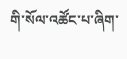གི་སོལ་འཚོང་པ་ཞིག་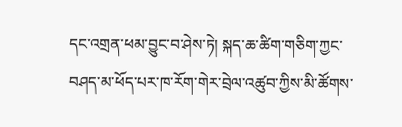དང་འགྲན་ཕམ་བྱུང་བ་ཤེས་ཏེ། སྐད་ཆ་ཚིག་གཅིག་ཀྱང་བཤད་མ་ཕོད་པར་ཁ་རོག་གེར་བྲེལ་འཚུབ་ཀྱིས་མི་ཚོགས་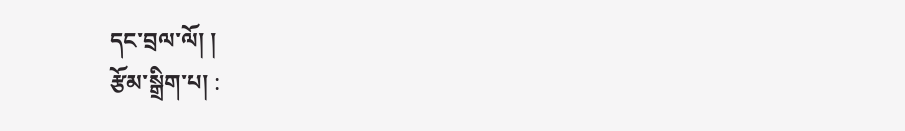དང་བྲལ་ལོ། །
རྩོམ་སྒྲིག་པ། :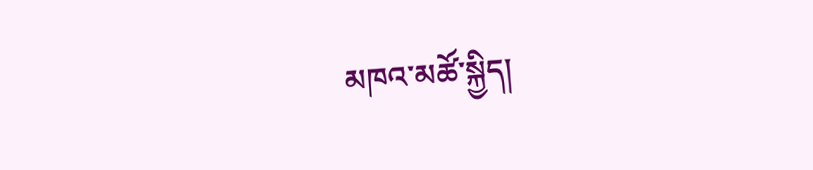མཁའ་མཚོ་སྐྱིད།